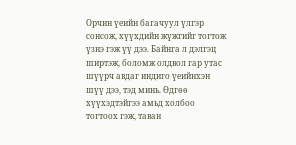Орчин үеийн багачуул үлгэр сонсож, хүүхдийн жүжгийг тогтож үзнэ гэж үү дээ. Байнга л дэлгэц ширтэж, боломж олдвол гар утас шүүрч авдаг индиго үеийнхэн шүү дээ, тэд минь. Өдгөө хүүхэдтэйгээ амьд холбоо тогтоох гэж, таван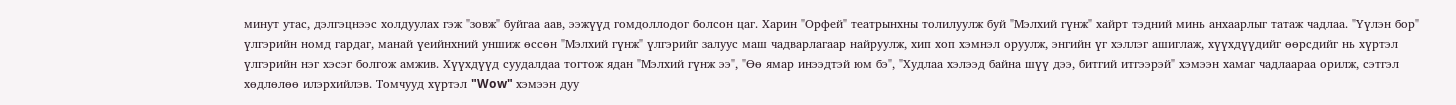минут утас, дэлгэцнээс холдуулах гэж "зовж" буйгаа аав, ээжүүд гомдоллодог болсон цаг. Харин "Орфей" театрынхны толилуулж буй "Мэлхий гүнж" хайрт тэдний минь анхаарлыг татаж чадлаа. "Үүлэн бор" үлгэрийн номд гардаг, манай үеийнхний уншиж өссөн "Мэлхий гүнж" үлгэрийг залуус маш чадварлагаар найруулж, хип хоп хэмнэл оруулж, энгийн үг хэллэг ашиглаж, хүүхдүүдийг өөрсдийг нь хүртэл үлгэрийн нэг хэсэг болгож амжив. Хүүхдүүд суудалдаа тогтож ядан "Мэлхий гүнж ээ", "Өө ямар инээдтэй юм бэ", "Худлаа хэлээд байна шүү дээ, битгий итгээрэй" хэмээн хамаг чадлаараа орилж, сэтгэл хөдлөлөө илэрхийлэв. Томчууд хүртэл "Wow" хэмээн дуу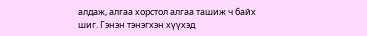алдаж, алгаа хорстол алгаа ташиж ч байх шиг. Гэнэн тэнэгхэн хүүхэд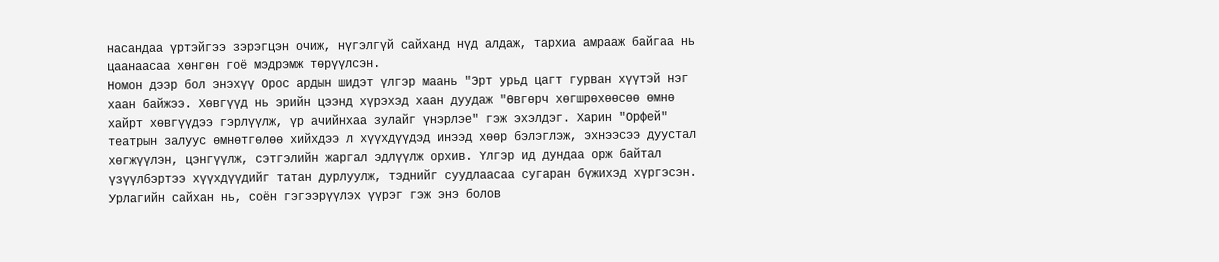насандаа үртэйгээ зэрэгцэн очиж, нүгэлгүй сайханд нүд алдаж, тархиа амрааж байгаа нь цаанаасаа хөнгөн гоё мэдрэмж төрүүлсэн.
Номон дээр бол энэхүү Орос ардын шидэт үлгэр маань "Эрт урьд цагт гурван хүүтэй нэг хаан байжээ. Хөвгүүд нь эрийн цээнд хүрэхэд хаан дуудаж "Өвгөрч хөгшрөхөөсөө өмнө хайрт хөвгүүдээ гэрлүүлж, үр ачийнхаа зулайг үнэрлэе" гэж эхэлдэг. Харин "Орфей" театрын залуус өмнөтгөлөө хийхдээ л хүүхдүүдэд инээд хөөр бэлэглэж, эхнээсээ дуустал хөгжүүлэн, цэнгүүлж, сэтгэлийн жаргал эдлүүлж орхив. Үлгэр ид дундаа орж байтал үзүүлбэртээ хүүхдүүдийг татан дурлуулж, тэднийг суудлаасаа сугаран бүжихэд хүргэсэн. Урлагийн сайхан нь, соён гэгээрүүлэх үүрэг гэж энэ болов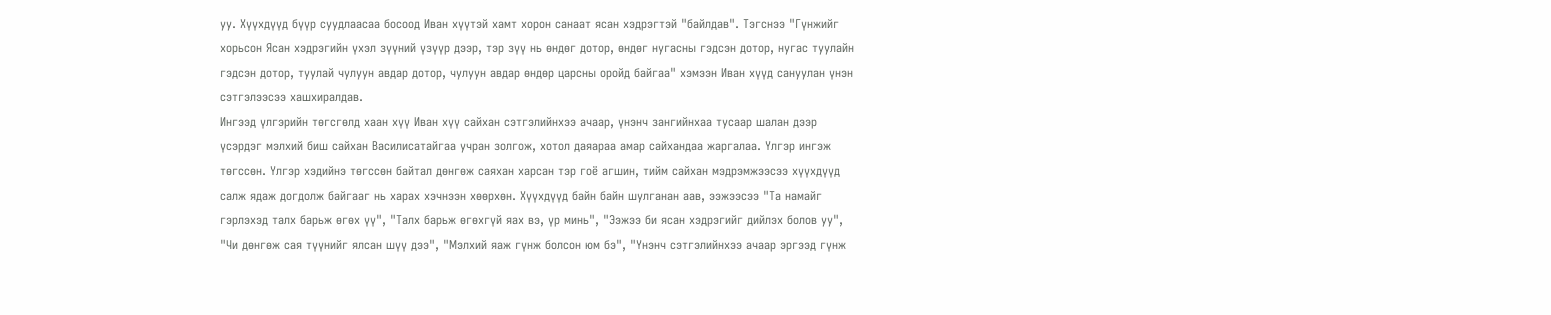уу. Хүүхдүүд бүүр суудлаасаа босоод Иван хүүтэй хамт хорон санаат ясан хэдрэгтэй "байлдав". Тэгснээ "Гүнжийг хорьсон Ясан хэдрэгийн үхэл зүүний үзүүр дээр, тэр зүү нь өндөг дотор, өндөг нугасны гэдсэн дотор, нугас туулайн гэдсэн дотор, туулай чулуун авдар дотор, чулуун авдар өндөр царсны оройд байгаа" хэмээн Иван хүүд сануулан үнэн сэтгэлээсээ хашхиралдав.
Ингээд үлгэрийн төгсгөлд хаан хүү Иван хүү сайхан сэтгэлийнхээ ачаар, үнэнч зангийнхаа тусаар шалан дээр үсэрдэг мэлхий биш сайхан Василисатайгаа учран золгож, хотол даяараа амар сайхандаа жаргалаа. Үлгэр ингэж төгссөн. Үлгэр хэдийнэ төгссөн байтал дөнгөж саяхан харсан тэр гоё агшин, тийм сайхан мэдрэмжээсээ хүүхдүүд салж ядаж догдолж байгааг нь харах хэчнээн хөөрхөн. Хүүхдүүд байн байн шулганан аав, ээжээсээ "Та намайг гэрлэхэд талх барьж өгөх үү", "Талх барьж өгөхгүй яах вэ, үр минь", "Ээжээ би ясан хэдрэгийг дийлэх болов уу", "Чи дөнгөж сая түүнийг ялсан шүү дээ", "Мэлхий яаж гүнж болсон юм бэ", "Үнэнч сэтгэлийнхээ ачаар эргээд гүнж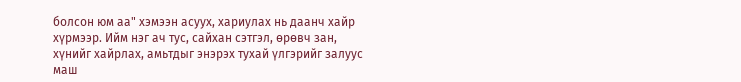болсон юм аа" хэмээн асуух, хариулах нь даанч хайр хүрмээр. Ийм нэг ач тус, сайхан сэтгэл, өрөвч зан, хүнийг хайрлах, амьтдыг энэрэх тухай үлгэрийг залуус маш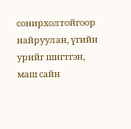сонирхолтойгоор найруулан, үгийн урийг шигтгэн, маш сайн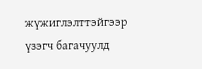жүжиглэлттэйгээр үзэгч багачуулд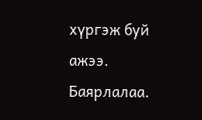хүргэж буй ажээ. Баярлалаа.